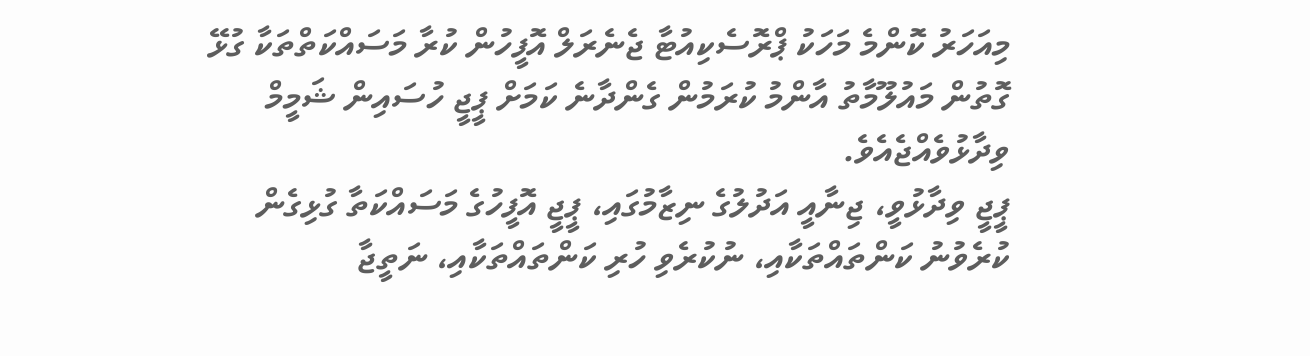މިއަހަރު ކޮންމެ މަހަކު ޕްރޮސެކިއުޓާ ޖެނެރަލް އޮފީހުން ކުރާ މަސައްކަތްތަކާ ގުޅޭ ގޮތުން މައުލޫމާތު އާންމު ކުރަމުން ގެންދާނެ ކަމަށް ޕީޖީ ހުސައިން ޝަމީމް ވިދާޅުވެއްޖެއެވެ.
ޕީޖީ ވިދާޅުވީ، ޖިނާއީ އަދުލުގެ ނިޒާމުގައި، ޕީޖީ އޮފީހުގެ މަސައްކަތާ ގުޅިގެން ކުރެވުނު ކަންތައްތަކާއި، ނުކުރެވި ހުރި ކަންތައްތަކާއި، ނަތީޖާ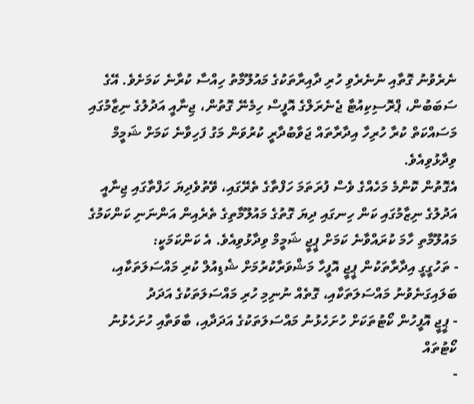ނެރެވުނު ގޮތާއި ނުނެރެވި ހުރި ދާއިރާތަކުގެ މައުލޫމާތު ހިއްސާ ކުރާނެ ކަމަށެވެ. އޭގެ ސަބަބުން، ޕްރޮސިކިއުޓާ ޖެނެރަލްގެ އޮފީސް ހިމެނޭ ގޮތުން، ޖިނާއީ އަދުލުގެ ނިޒާމުގައި މަސައްކަތް ކުރާ ހުރިހާ އިދާރާތައް ޖަވާބުދާރީ ކުރުވަން މަގު ފަހިވާނެ ކަމަށް ޝަމީމް ވިދާޅުވިއެވެ.
އެގޮތުން ކޮންމެ މަހެއްގެ ވެސް ފުރަތަމަ ހަފްތާގެ ތެރޭގައި، ވޭތުވެދިޔަ ހަފްތާގައި ޖިނާއީ އަދުލުގެ ނިޒާމުގައި ކަން ހިނގައި ދިޔަ ގޮތުގެ މައުލޫމާތިގެ ތެރެއިން އަންނަނި ކަންކަމުގެ މައުލޫމާތި ހާމަ ކުރައްވާނެ ކަމަށް ޕީޖީ ޝަމީމް ވިދާޅުވިއެވެ. އެ ކަންކަމަކީ:
- ތަހުގީގީ އިދާރާތަކުން ޕީޖީ އޮފީހާ މަޝްވަރާކުރުމަށް ޝެޑިއުލް ކުރި މައްސަލަތަކާއި، ބަލައިގަނެވުނު މައްސަލަތަކާއި، ގޮތެއް ނުނިމި ހުރި މައްސަލަތަކުގެ އަދަދު
- ޕީޖީ އޮފީހުން ކޯޓުތަކަށް ހުށަހެޅުނު މައްސަލަތަކުގެ އަދަދާއި، ބާވަތާއި ހުށަހެޅުނު ކޯޓުތައް
-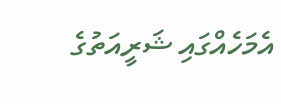އެމަހެއްގައި ޝަރީއަތުގެ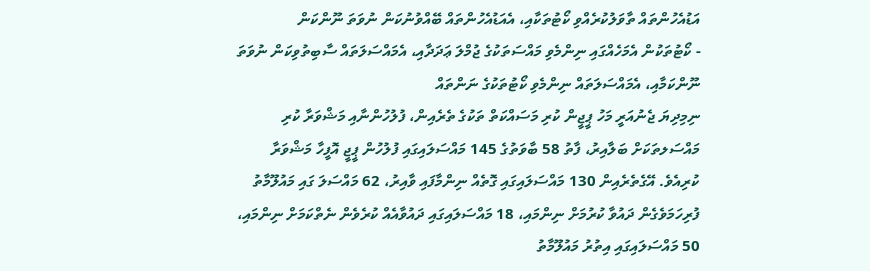އަޑުއެހުންތައް ތާވަލުކުރެއްވި ކޯޓުތަކާއި، އެއަޑުއެހުންތައް ބޭއްވުނުކަން ނުވަތަ ނޫންކަން
- ކޯޓުތަކުން އެމަހެއްގައި ނިންމެވި މައްސަތަކުގެ ޖުމްލަ ޢަދަދާއި، އެމައްސަލަތައް ސާބިތުވިކަން ނުވަތަ ނޫންކަމާއި، އެމައްސަލަތައް ނިންމެވި ކޯޓުތަކުގެ ނަންތައް
ނިމިދިޔަ ޖެނުއަރީ މަހު ޕީޖީން ކުރި މަސައްކަތް ތަކުގެ ތެރެއިން، ފުލުހުންނާއި މަޝްވަރާ ކުރި މައްސަލތަކަށް ބަލާއިރު، ފާތު 58 ބާވަތުގެ 145 މައްސަލައިގައި ފުލުހުން ޕީޖީ އޮފީހާ މަޝްވަރާ ކުރިއެވެ. އޭގެތެރެއިން 130 މައްސަލައިގައި ގޮތެއް ނިންމާފައި ވާއިރު، 62 މައްސަލަ ގައި މައުލޫމާތު ފުރިހަމަވެގެން ދައުވާ ކުރުމަށް ނިންމައި، 18 މައްސަލައިގައި ދައުވާއެއް ކުރެވެން ނެތްކަމަށް ނިންމައި، 50 މައްސަލައިގައި އިތުރު މައުލޫމާތު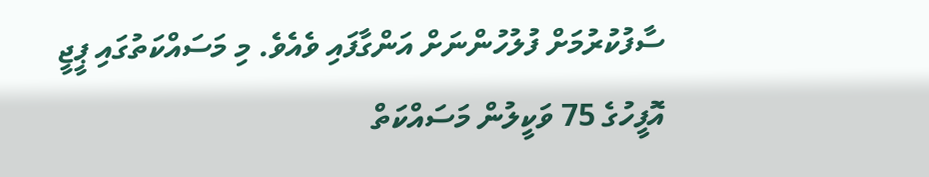ސާފުކުރުމަށް ފުލުހުންނަށް އަންގާފައި ވެއެވެ. މި މަސައްކަތުގައި ޕީޖީ އޮފީހުގެ 75 ވަކީލުން މަސައްކަތް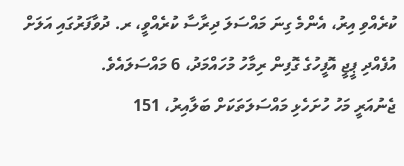ކުރެއްވި އިރު، އެންމެ ގިނަ މައްސަލަ ދިރާސާ ކުރެއްވީ، ރ. ދުވާފަރުގައި އަލަށް އުފެއްދި ޕީޖީ އޮފީހުގެ ގޮފިން ރިމާހު މުހައްމަދު، 6 މައްސަލައެވެ.
ޖެނުއަރީ މަހު ހުށަހެޅި މައްސަލަތަކަށް ބަލާއިރު، 151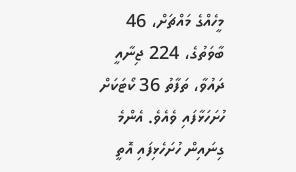މީހެއްގެ މައްޗަށް، 46 ބާވަތުގެ، 224 ޖިނާއީ ދައުވާ، ތަފާތު 36 ކޯޓަކަށް ހުށަހަޅާފައި ވެއެވެ. އެންމެ ގިނައިން ހުށަހެޅިފައި އޮތީ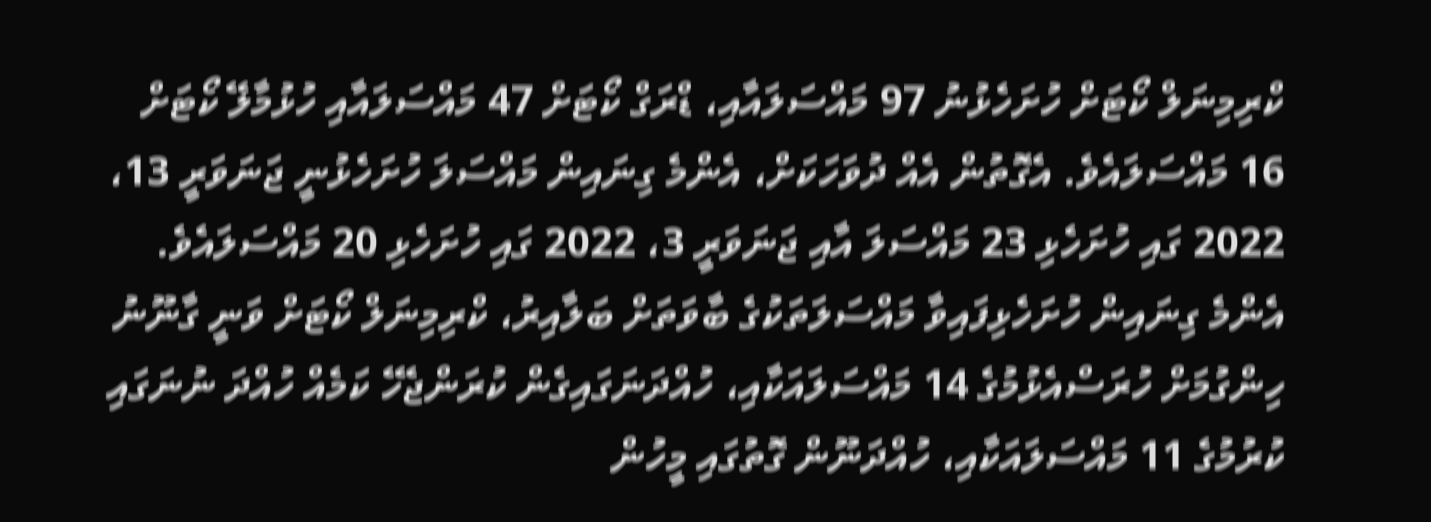ކްރިމިނަލް ކޯޓަށް ހުށަހެޅުނު 97 މައްސަލައާއި، ޑްރަގް ކޯޓަށް 47 މައްސަލައާއި ހުޅުމާލޭ ކޯޓަށް 16 މައްސަލައެވެ. އެގޮތުން އެއް ދުވަހަކަށް، އެންމެ ގިނައިން މައްސަލަ ހުށަހެޅުނީ ޖަނަވަރީ 13، 2022 ގައި ހުށަހެޅި 23 މައްސަލަ އާއި ޖަނަވަރީ 3، 2022 ގައި ހުށަހެޅި 20 މައްސަލައެވެ.
އެންމެ ގިނައިން ހުށަހެޅިފައިވާ މައްސަލަތަކުގެ ބާވަތަށް ބަލާއިރު، ކްރިމިނަލް ކޯޓަށް ވަނީ ގާނޫނު ހިންގުމަށް ހުރަސްއެޅުމުގެ 14 މައްސަލައަކާއި، ހުއްދަނަގައިގެން ކުރަންޖެހޭ ކަމެއް ހުއްދަ ނުނަގައި ކުރުމުގެ 11 މައްސަލައަކާއި، ހުއްދަނޫން ގޮތުގައި މީހުން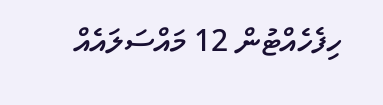ހިފެހެއްޓުން 12 މައްސަލައެއް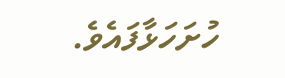ހުށަހަޅާފައެވެ.